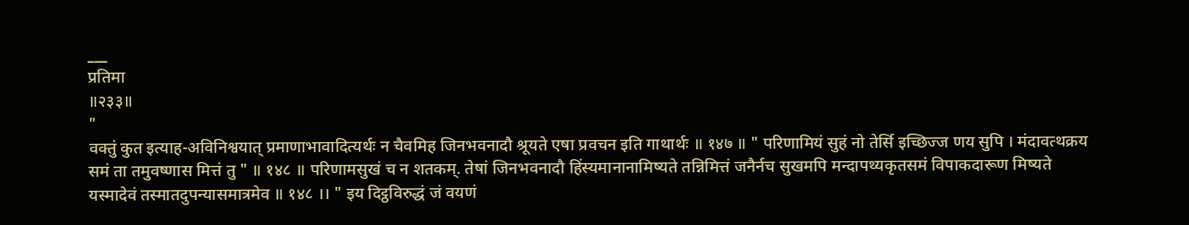___
प्रतिमा
॥२३३॥
"
वक्तुं कुत इत्याह-अविनिश्वयात् प्रमाणाभावादित्यर्थः न चैवमिह जिनभवनादौ श्रूयते एषा प्रवचन इति गाथार्थः ॥ १४७ ॥ " परिणामियं सुहं नो तेर्सि इच्छिज्ज णय सुपि । मंदावत्थक्रय समं ता तमुवष्णास मित्तं तु " ॥ १४८ ॥ परिणामसुखं च न शतकम्. तेषां जिनभवनादौ हिंस्यमानानामिष्यते तन्निमित्तं जनैर्नच सुखमपि मन्दापथ्यकृतसमं विपाकदारूण मिष्यते यस्मादेवं तस्मातदुपन्यासमात्रमेव ॥ १४८ ।। " इय दिट्ठविरुद्धं जं वयणं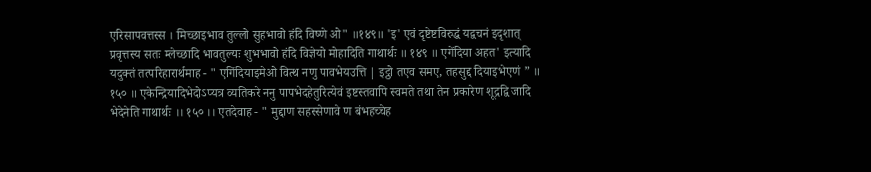एरिसापवत्तस्स । मिच्छाइभाव तुल्लो सुहभावो हंदि विष्णे ओ" ॥१४९॥ 'इ' एवं दृष्टेष्टविरुद्धं यद्वचनं इदृशात् प्रवृत्तस्य सतः म्लेच्छादि भावतुल्यः शुभभावो हंदि विज्ञेयो मोहादिति गाथार्थः ॥ १४९ ॥ एगेंदिया अहत' इत्यादि यदुक्तं तत्परिहारार्थमाह - " एगिंदियाइमेओ वित्थ नणु पावभेयउत्ति | इट्ठो तएव समए, तहसुद्द दियाइभेएणं ” ॥ १५० ॥ एकेन्द्रियादिभेदोऽप्यत्र व्यतिकरे ननु पापभेदहेतुरित्येवं इष्टस्तवापि स्वमते तथा तेन प्रकारेण शूद्रद्वि जादि भेदेनेति गाथार्थः ।। १५० ।। एतदेवाह - " मुद्दाण सहस्सेणावे ण बंभहच्चेह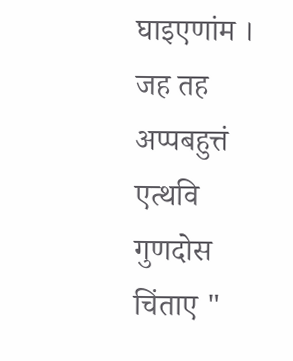घाइएणांम । जह तह अप्पबहुत्तं एत्थवि गुणदोस चिंताए "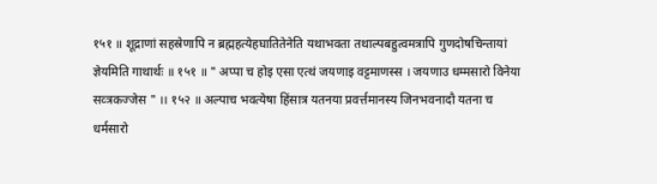१५१ ॥ शूद्राणां सहस्रेणापि न ब्रह्महत्येहघातितेनेति यथाभवता तथाल्पबहुत्वमत्रापि गुणदोषचिन्तायां ज्ञेयमिति गाथार्थः ॥ १५१ ॥ " अप्पा च होइ एसा एत्थं जयणाइ वट्टमाणस्स । जयणाउ धम्मसारो विनेया सव्त्रकज्जेस " ।। १५२ ॥ अल्पाच भवत्येषा हिंसात्र यतनया प्रवर्त्तमानस्य जिनभवनादौ यतना च धर्मसारो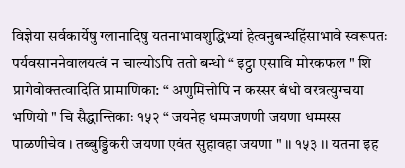विज्ञेया सर्वकार्येषु ग्लानादिषु यतनाभावशुद्धिभ्यां हेत्वनुबन्धहिंसाभावे स्वरूपतः पर्यवसाननेवालयत्वं न चाल्योऽपि ततो बन्धो “ इट्ठा एसावि मोरकफल " शि प्रागेवोक्तत्वादिति प्रामाणिका: “ अणुमित्तोपि न कस्सर बंधो वरत्रत्युग्चया भणियो " चि सैद्धान्तिकाः १५२ “ जयनेह धम्मजणणी जयणा धम्मस्स पाळणीचेव । तब्बुड्डिकरी जयणा एवंत सुहावहा जयणा " ।। १५३ ।। यतना इह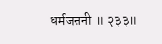धर्मजऩनी ॥ २३३॥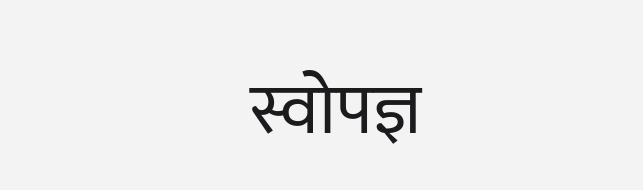स्वोपज्ञ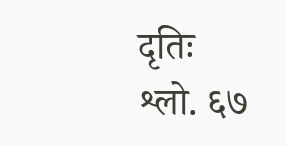दृतिः
श्लो. ६७